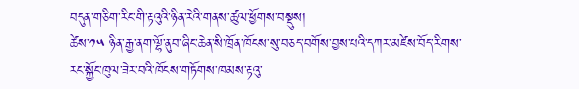བདུན་གཅིག་རིང་གི་རྟའུའི་ཉིན་རེའི་གནས་ཚུལ་ཕྱོགས་བསྡུས།
ཚེས་༡༥ ཉིན་རྒྱ་ནག་ལྷོ་ནུབ་ཞིང་ཆེན་སི་ཁྲོན་ཁོངས་སུ་བཅད་བགོས་བྱས་པའི་དཀར་མཛེས་བོད་རིགས་རང་སྐྱོང་ཁུལ་ཟེར་བའི་ཁོངས་གཏོགས་ཁམས་རྟའུ་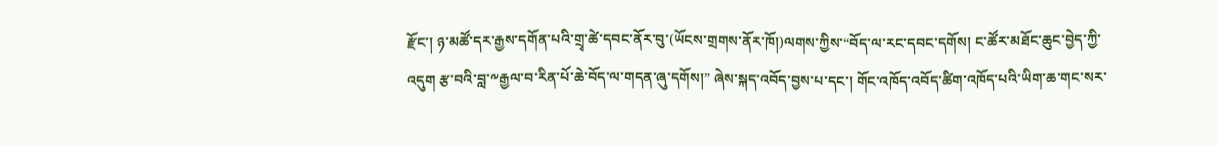རྫོང་། ཉ་མཚོ་དར་རྒྱས་དགོན་པའི་གྲྭ་ཚེ་དབང་ནོར་བུ་(ཡོངས་གྲགས་ནོར་ཁོ།)ལགས་ཀྱིས་“བོད་ལ་རང་དབང་དགོས། ང་ཚོར་མཐོང་ཆུང་བྱེད་ཀྱི་འདུག རྩ་བའི་བླ་༸རྒྱལ་བ་རིན་པོ་ཆེ་བོད་ལ་གདན་ཞུ་དགོས།” ཞེས་སྐད་འབོད་བྱས་པ་དང་། གོང་འཁོད་འབོད་ཚིག་འཁོད་པའི་ཡིག་ཆ་གང་སར་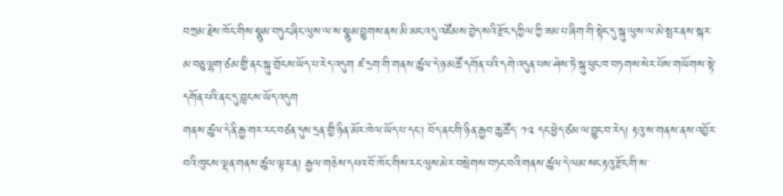བཀྲམ་རྗེས་ཁོང་གིས་སྣུམ་བཏུང་ཞིང་ལུས་ལ་ས་སྣུམ་བྱུགས་ནས་མི་མང་འདུ་འཛོམས་བྱེད་སའི་རྫོང་དཀྱིལ་ཀྱི་ཟམ་པ་ཞིག་གི་སྟེང་དུ་སྐུ་ལུས་ལ་མེ་སྤར་ནས་སྐར་མ་བཅུ་ལྷག་ཙམ་གྱི་ནང་སྐུ་གྲོངས་ཡོད་པ་རེད་འདུག ཛ་དྲག་གི་གནས་ཚུལ་དེ་ཉ་མཚོ་དགོན་པའི་དགེ་འདུན་པས་ཤེས་ཏེ་སྐུ་ཕུང་ཁ་བཏགས་སེར་པོས་གཡོགས་སྟེ་དགོན་པའི་ནང་དུ་བླངས་ཡོད་འདུག
གནས་ཚུལ་དེ་ནི་རྒྱ་གར་རང་བཙན་དུས་དྲན་གྱི་ཉིན་མོར་ཁེལ་ཡོད་པ་དང་། བོད་ནང་གི་ཉིན་རྒྱབ་ཆུ་ཚོད་ ༡༢ དང་ཕྱེད་ཙམ་ལ་བྱུང་བ་རེད། རྟའུ་ས་གནས་ནས་འབྱོར་བའི་ཁུངས་ལྡན་གནས་ཚུལ་ལྟར་ན། རྒྱལ་གཅེས་དཔའ་བོ་ཁོང་གིས་རང་ལུས་མེར་བསྲེགས་བཏང་བའི་གནས་ཚུལ་དེ་ལམ་སང་རྟའུ་རྫོང་གི་ས་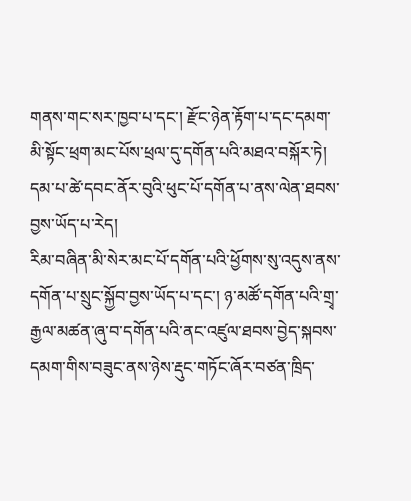གནས་གང་སར་ཁྱབ་པ་དང་། རྫོང་ཉེན་རྟོག་པ་དང་དམག་མི་སྟོང་ཕྲག་མང་པོས་ཕྲལ་དུ་དགོན་པའི་མཐའ་བསྐོར་ཏེ། དམ་པ་ཚེ་དབང་ནོར་བུའི་ཕུང་པོ་དགོན་པ་ནས་ལེན་ཐབས་བྱས་ཡོད་པ་རེད།
རིམ་བཞིན་མི་སེར་མང་པོ་དགོན་པའི་ཕྱོགས་སུ་འདུས་ནས་དགོན་པ་སྲུང་སྐྱོབ་བྱས་ཡོད་པ་དང་། ཉ་མཚོ་དགོན་པའི་གྲྭ་རྒྱལ་མཚན་ཞུ་བ་དགོན་པའི་ནང་འཛུལ་ཐབས་བྱེད་སྐབས་དམག་གིས་བཟུང་ནས་ཉེས་རྡུང་གཏོང་ཞོར་བཙན་ཁྲིད་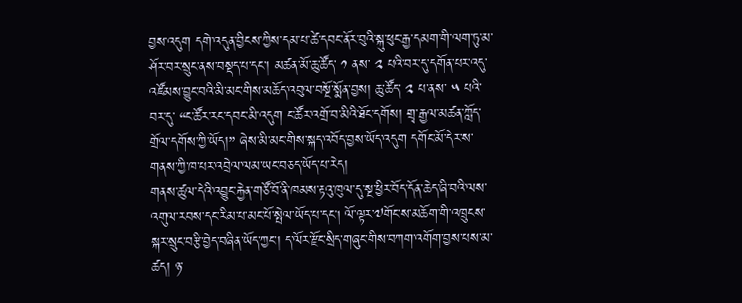བྱས་འདུག དགེ་འདུན་བྱིངས་ཀྱིས་དམ་པ་ཚེ་དབང་ནོར་བུའི་སྐུ་ཕུང་རྒྱ་དམག་གི་ལག་ཏུ་མ་ཤོར་བར་སྲུང་ནས་བསྡད་པ་དང་། མཚན་མོ་ཆུ་ཚོད་ ༡ ནས་ ༢ པའི་བར་དུ་དགོན་པར་འདུ་འཛོམས་བྱུང་བའི་མི་མང་གིས་མཆོད་འབུལ་བསྔོ་སྨོན་བྱས། ཆུ་ཚོད་ ༢ པ་ནས་ ༥ པའི་བར་དུ་ “ང་ཚོར་རང་དབང་མི་འདུག ང་ཚོར་འགྲོ་བ་མིའི་ཐོང་དགོས། གྲྭ་རྒྱལ་མཚན་ཀློད་གྲོལ་དགོས་ཀྱི་ཡོད།” ཞེས་མི་མང་གིས་སྐད་འབོད་བྱས་ཡོད་འདུག དགོང་མོ་དེར་ས་གནས་ཀྱི་ཁ་པར་འབྲེལ་ལམ་ཡང་བཅད་ཡོད་པ་རེད།
གནས་ཚུལ་དེའི་འབྱུང་རྐྱེན་གཙོ་བོ་ནི་ཁམས་རྟའུ་ཁུལ་དུ་སྔ་ཕྱིར་བོད་དོན་ཆེད་ཞི་བའི་ལས་འགུལ་རབས་དང་རིམ་པ་མང་པོ་སྤེལ་ཡོད་པ་དང། ལོ་ལྟར་༧གོང་ས་མཆོག་གི་འཁྲུངས་སྐར་སྲུང་བརྩི་བྱེད་བཞིན་ཡོད་ཀྱང་། ད་ལོར་རྫོང་སྲིད་གཞུང་གིས་བཀག་འགོག་བྱས་པས་མ་ཚད། ཉ་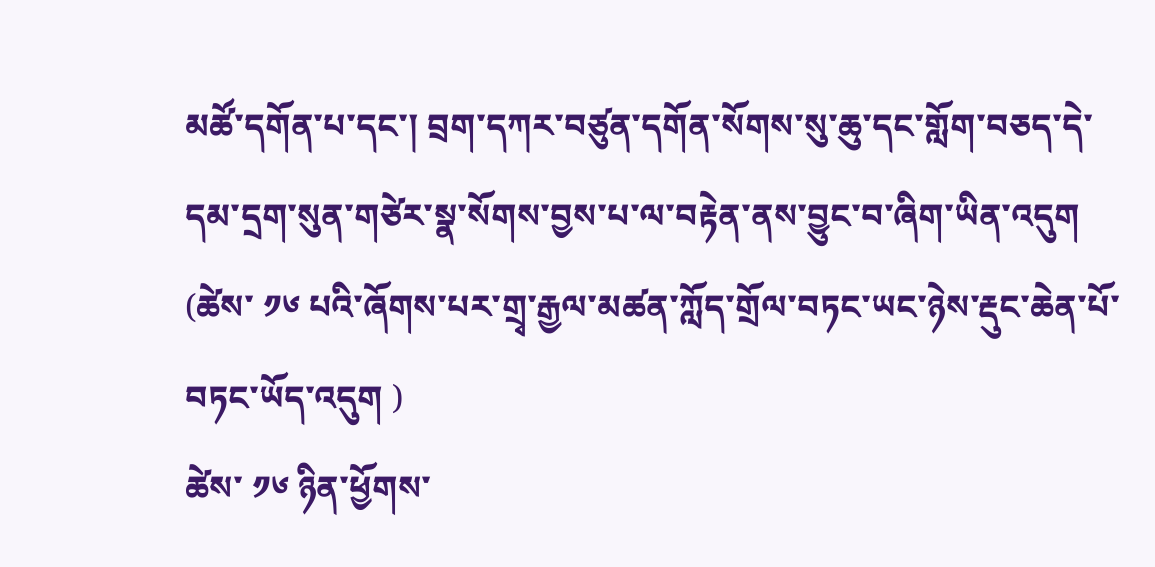མཚོ་དགོན་པ་དང་། བྲག་དཀར་བཙུན་དགོན་སོགས་སུ་ཆུ་དང་གློག་བཅད་དེ་དམ་དྲག་སུན་གཙེར་སྣ་སོགས་བྱས་པ་ལ་བརྟེན་ནས་བྱུང་བ་ཞིག་ཡིན་འདུག (ཚེས་ ༡༦ པའི་ཞོགས་པར་གྲྭ་རྒྱལ་མཚན་ཀློད་གྲོལ་བཏང་ཡང་ཉེས་རྡུང་ཆེན་པོ་བཏང་ཡོད་འདུག )
ཚེས་ ༡༦ ཉིན་ཕྱོགས་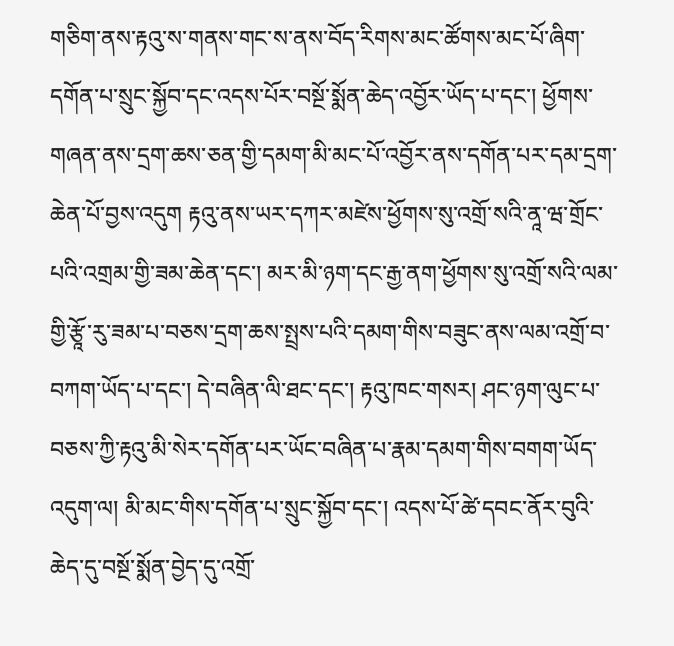གཅིག་ནས་རྟའུ་ས་གནས་གང་ས་ནས་བོད་རིགས་མང་ཚོགས་མང་པོ་ཞིག་དགོན་པ་སྲུང་སྐྱོབ་དང་འདས་པོར་བསྔོ་སྨོན་ཆེད་འབྱོར་ཡོད་པ་དང་། ཕྱོགས་གཞན་ནས་དྲག་ཆས་ཅན་གྱི་དམག་མི་མང་པོ་འབྱོར་ནས་དགོན་པར་དམ་དྲག་ཆེན་པོ་བྱས་འདུག རྟའུ་ནས་ཡར་དཀར་མཛེས་ཕྱོགས་སུ་འགྲོ་སའི་ནཱ་ཝ་གྲོང་པའི་འགྲམ་གྱི་ཟམ་ཆེན་དང་། མར་མི་ཉག་དང་རྒྱ་ནག་ཕྱོགས་སུ་འགྲོ་སའི་ལམ་གྱི་རྩཱོ་རུ་ཟམ་པ་བཅས་དྲག་ཆས་སྤྲས་པའི་དམག་གིས་བཟུང་ནས་ལམ་འགྲོ་བ་བཀག་ཡོད་པ་དང་། དེ་བཞིན་ལི་ཐང་དང་། རྟའུ་ཁང་གསར། ཤང་ཉག་ལུང་པ་བཅས་ཀྱི་རྟའུ་མི་སེར་དགོན་པར་ཡོང་བཞིན་པ་རྣམ་དམག་གིས་བགག་ཡོད་འདུག་ལ། མི་མང་གིས་དགོན་པ་སྲུང་སྐྱོབ་དང་། འདས་པོ་ཚེ་དབང་ནོར་བུའི་ཆེད་དུ་བསྔོ་སྨོན་བྱེད་དུ་འགྲོ་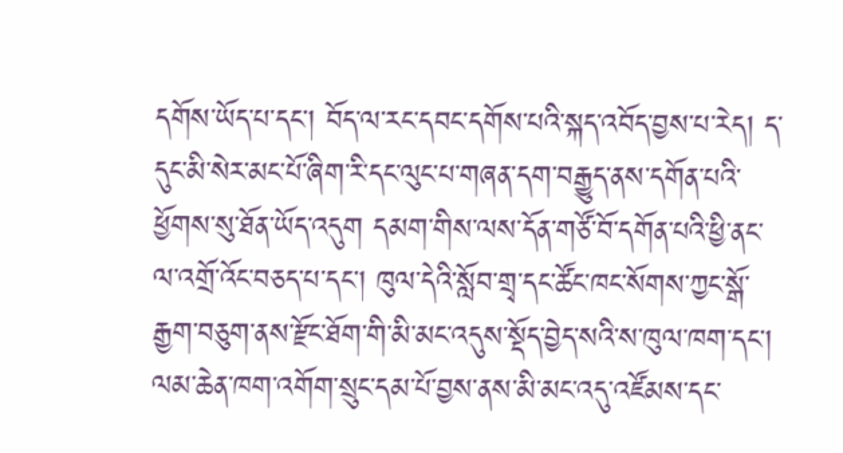དགོས་ཡོད་པ་དང་། བོད་ལ་རང་དབང་དགོས་པའི་སྐད་འབོད་བྱས་པ་རེད། ད་དུང་མི་སེར་མང་པོ་ཞིག་རི་དང་ལུང་པ་གཞན་དག་བརྒྱུད་ནས་དགོན་པའི་ཕྱོགས་སུ་ཐོན་ཡོད་འདུག དམག་གིས་ལས་དོན་གཙོ་བོ་དགོན་པའི་ཕྱི་ནང་ལ་འགྲོ་འོང་བཅད་པ་དང་། ཁུལ་དེའི་སློབ་གྲྭ་དང་ཚོང་ཁང་སོགས་ཀྱང་སྒོ་རྒྱག་བཅུག་ནས་རྫོང་ཐོག་གི་མི་མང་འདུས་སྡོད་བྱེད་སའི་ས་ཁུལ་ཁག་དང་། ལམ་ཆེན་ཁག་འགོག་སྲུང་དམ་པོ་བྱས་ནས་མི་མང་འདུ་འཛོམས་དང་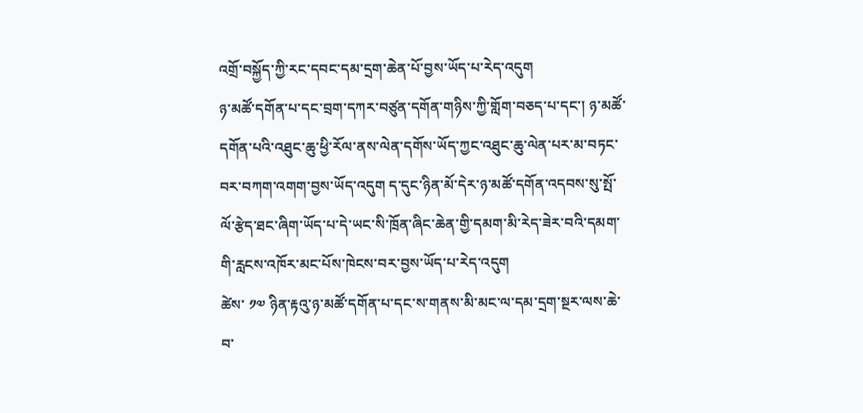འགྲོ་བསྐྱོད་ཀྱི་རང་དབང་དམ་དྲག་ཆེན་པོ་བྱས་ཡོད་པ་རེད་འདུག
ཉ་མཚོ་དགོན་པ་དང་བྲག་དཀར་བཙུན་དགོན་གཉིས་ཀྱི་གློག་བཅད་པ་དང་། ཉ་མཚོ་དགོན་པའི་འཐུང་ཆུ་ཕྱི་རོལ་ནས་ལེན་དགོས་ཡོད་ཀྱང་འཐུང་ཆུ་ལེན་པར་མ་བཏང་བར་བཀག་འགག་བྱས་ཡོད་འདུག ད་དུང་ཉིན་མོ་དེར་ཉ་མཚོ་དགོན་འདབས་སུ་སྤོ་ལོ་རྩེད་ཐང་ཞིག་ཡོད་པ་དེ་ཡང་སི་ཁྲོན་ཞིང་ཆེན་གྱི་དམག་མི་རེད་ཟེར་བའི་དམག་གི་རླངས་འཁོར་མང་པོས་ཁེངས་བར་བྱས་ཡོད་པ་རེད་འདུག
ཚེས་ ༡༧ ཉིན་རྟའུ་ཉ་མཚོ་དགོན་པ་དང་ས་གནས་མི་མང་ལ་དམ་དྲག་སྔར་ལས་ཆེ་བ་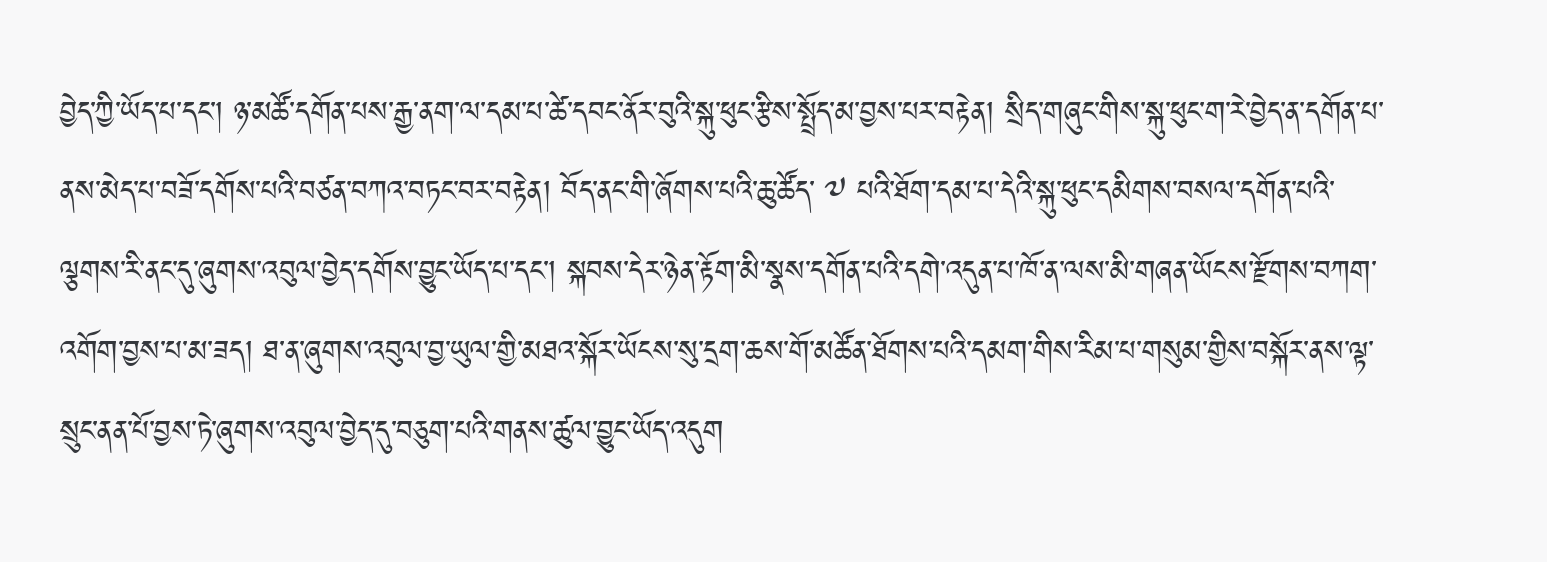བྱེད་ཀྱི་ཡོད་པ་དང་། ཉ་མཚོ་དགོན་པས་རྒྱ་ནག་ལ་དམ་པ་ཚེ་དབང་ནོར་བུའི་སྐུ་ཕུང་རྩིས་སྤྲོད་མ་བྱས་པར་བརྟེན། སྲིད་གཞུང་གིས་སྐུ་ཕུང་ག་རེ་བྱེད་ན་དགོན་པ་ནས་མེད་པ་བཟོ་དགོས་པའི་བཙན་བཀའ་བཏང་བར་བརྟེན། བོད་ནང་གི་ཞོགས་པའི་ཆུ་ཚོད་ ༧ པའི་ཐོག་དམ་པ་དེའི་སྐུ་ཕུང་དམིགས་བསལ་དགོན་པའི་ལྕགས་རི་ནང་དུ་ཞུགས་འབུལ་བྱེད་དགོས་བྱུང་ཡོད་པ་དང་། སྐབས་དེར་ཉེན་རྟོག་མི་སྣས་དགོན་པའི་དགེ་འདུན་པ་ཁོ་ན་ལས་མི་གཞན་ཡོངས་རྫོགས་བཀག་འགོག་བྱས་པ་མ་ཟད། ཐ་ན་ཞུགས་འབུལ་བྱ་ཡུལ་གྱི་མཐའ་སྐོར་ཡོངས་སུ་དྲག་ཆས་གོ་མཚོན་ཐོགས་པའི་དམག་གིས་རིམ་པ་གསུམ་གྱིས་བསྐོར་ནས་ལྟ་སྲུང་ནན་པོ་བྱས་ཏེ་ཞུགས་འབུལ་བྱེད་དུ་བཅུག་པའི་གནས་ཚུལ་བྱུང་ཡོད་འདུག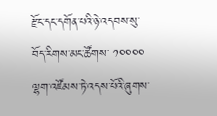རྫོང་དང་དགོན་པའི་ཉེ་འདབས་སུ་བོད་རིགས་མང་ཚོགས་ ༡༠༠༠༠ ལྷག་འཛོམས་ཏེ་འདས་པོའི་ཞུགས་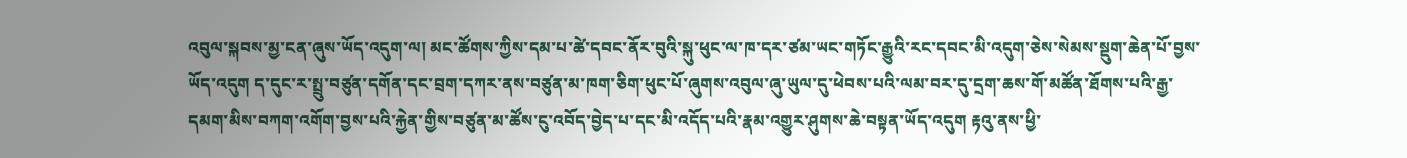འབུལ་སྐབས་མྱ་ངན་ཞུས་ཡོད་འདུག་ལ། མང་ཚོགས་ཀྱིས་དམ་པ་ཚེ་དབང་ནོར་བུའི་སྐུ་ཕུང་ལ་ཁ་དར་ཙམ་ཡང་གཏོང་རྒྱུའི་རང་དབང་མི་འདུག་ཅེས་སེམས་སྡུག་ཆེན་པོ་བྱས་ཡོད་འདུག ད་དུང་ར་སྤྲུ་བཙུན་དགོན་དང་བྲག་དཀར་ནས་བཙུན་མ་ཁག་ཅིག་ཕུང་པོ་ཞུགས་འབུལ་ཞུ་ཡུལ་དུ་ཕེབས་པའི་ལམ་བར་དུ་དྲག་ཆས་གོ་མཚོན་ཐོགས་པའི་རྒྱ་དམག་མིས་བཀག་འགོག་བྱས་པའི་རྐྱེན་གྱིས་བཙུན་མ་ཚོས་ངུ་འབོད་བྱེད་པ་དང་མི་འདོད་པའི་རྣམ་འགྱུར་ཤུགས་ཆེ་བསྟན་ཡོད་འདུག རྟའུ་ནས་ཕྱི་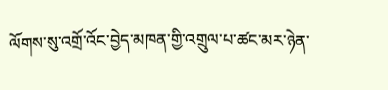ལོགས་སུ་འགྲོ་འོང་བྱེད་མཁན་གྱི་འགྲུལ་པ་ཚང་མར་ཉེན་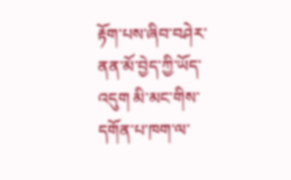རྟོག་པས་ཞིབ་བཤེར་ནན་མོ་བྱེད་ཀྱི་ཡོད་འདུག མི་མང་གིས་དགོན་པ་ཁག་ལ་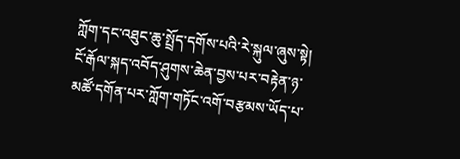ཀློག་དང་འཐུང་ཆུ་སྤྲོད་དགོས་པའི་རེ་སྐུལ་ཞུས་སྟེ། ངོ་རྒོལ་སྐད་འབོད་ཤུགས་ཆེན་བྱས་པར་བརྟེན་ཉ་མཚོ་དགོན་པར་ཀློག་གཏོང་འགོ་བརྩམས་ཡོད་པ་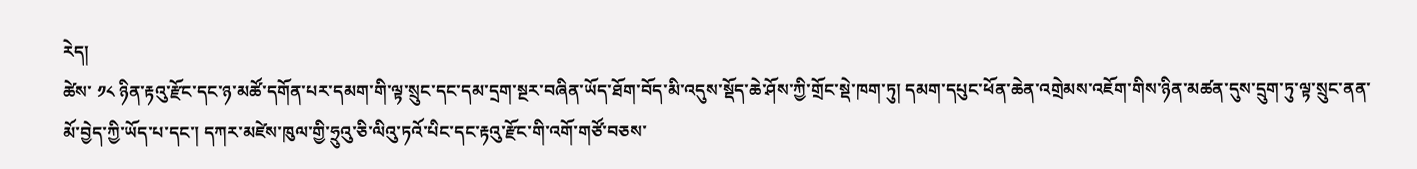རེད།
ཚེས་ ༡༨ ཉིན་རྟའུ་རྫོང་དང་ཉ་མཚོ་དགོན་པར་དམག་གི་ལྟ་སྲུང་དང་དམ་དྲག་སྔར་བཞིན་ཡོད་ཐོག་བོད་མི་འདུས་སྡོད་ཆེ་ཤོས་ཀྱི་གྲོང་སྡེ་ཁག་ཏུ། དམག་དཔུང་ཕོན་ཆེན་འགྲེམས་འཇོག་གིས་ཉིན་མཚན་དུས་དྲུག་ཏུ་ལྟ་སྲུང་ནན་མོ་བྱེད་ཀྱི་ཡོད་པ་དང་། དཀར་མཛེས་ཁུལ་གྱི་ཧྲུའུ་ཅི་ལིའུ་ཏའོ་པིང་དང་རྟའུ་རྫོང་གི་འགོ་གཙོ་བཅས་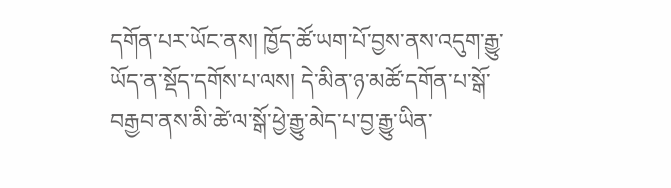དགོན་པར་ཡོང་ནས། ཁྱོད་ཚོ་ཡག་པོ་བྱས་ནས་འདུག་རྒྱུ་ཡོད་ན་སྡོད་དགོས་པ་ལས། དེ་མིན་ཉ་མཚོ་དགོན་པ་སྒོ་བརྒྱབ་ནས་མི་ཚེ་ལ་སྒོ་ཕྱེ་རྒྱུ་མེད་པ་བྱ་རྒྱུ་ཡིན་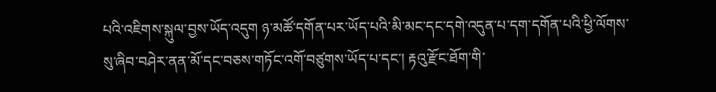པའི་འཇིགས་སྐུལ་བྱས་ཡོད་འདུག ཉ་མཚོ་དགོན་པར་ཡོད་པའི་མི་མང་དང་དགེ་འདུན་པ་དག་དགོན་པའི་ཕྱི་ལོགས་སུ་ཞིབ་བཤེར་ནན་མོ་དང་བཅས་གཏོང་འགོ་བཙུགས་ཡོད་པ་དང་། རྟའུ་རྫོང་ཐོག་གི་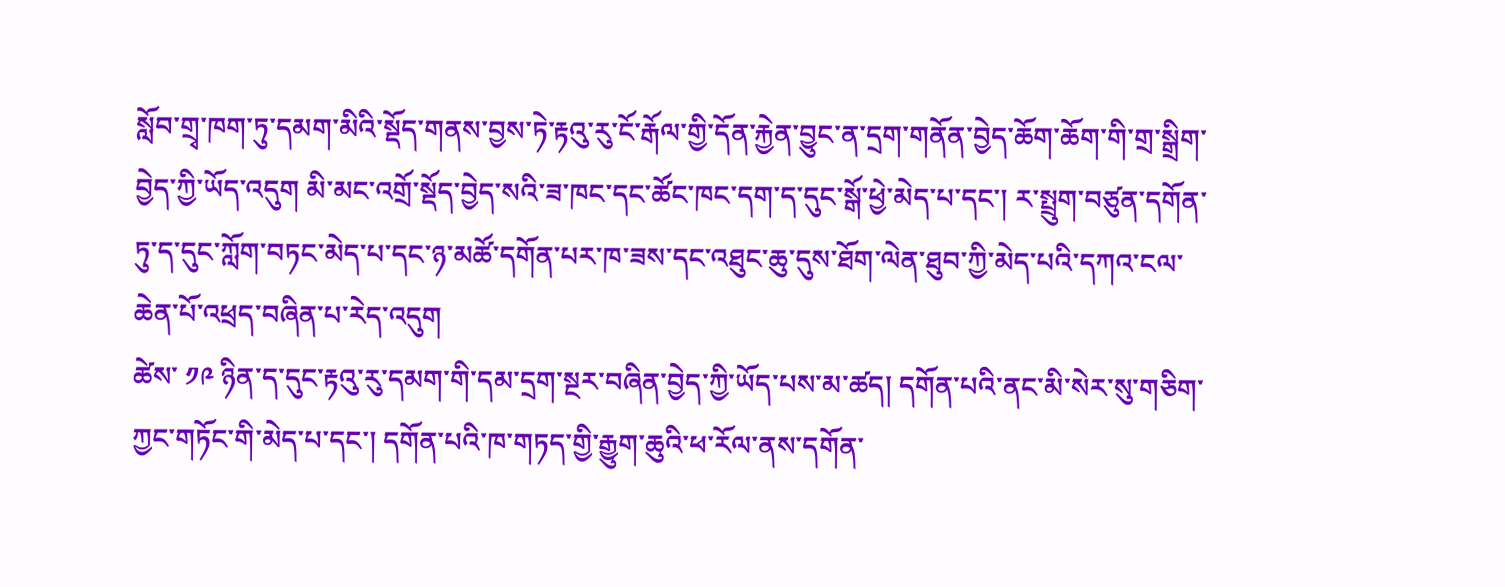སློབ་གྲྭ་ཁག་ཏུ་དམག་མིའི་སྡོད་གནས་བྱས་ཏེ་རྟའུ་རུ་ངོ་རྒོལ་གྱི་དོན་རྐྱེན་བྱུང་ན་དྲག་གནོན་བྱེད་ཆོག་ཆོག་གི་གྲ་སྒྲིག་བྱེད་ཀྱི་ཡོད་འདུག མི་མང་འགྲོ་སྡོད་བྱེད་སའི་ཟ་ཁང་དང་ཚོང་ཁང་དག་ད་དུང་སྒོ་ཕྱེ་མེད་པ་དང་། ར་སྤྲུག་བཙུན་དགོན་ཏུ་ད་དུང་ཀློག་བཏང་མེད་པ་དང་ཉ་མཚོ་དགོན་པར་ཁ་ཟས་དང་འཐུང་ཆུ་དུས་ཐོག་ལེན་ཐུབ་ཀྱི་མེད་པའི་དཀའ་ངལ་ཆེན་པོ་འཕྲད་བཞིན་པ་རེད་འདུག
ཚེས་ ༡༩ ཉིན་ད་དུང་རྟའུ་རུ་དམག་གི་དམ་དྲག་སྔར་བཞིན་བྱེད་ཀྱི་ཡོད་པས་མ་ཚད། དགོན་པའི་ནང་མི་སེར་སུ་གཅིག་ཀྱང་གཏོང་གི་མེད་པ་དང་། དགོན་པའི་ཁ་གཏད་གྱི་རྒྱུག་ཆུའི་ཕ་རོལ་ནས་དགོན་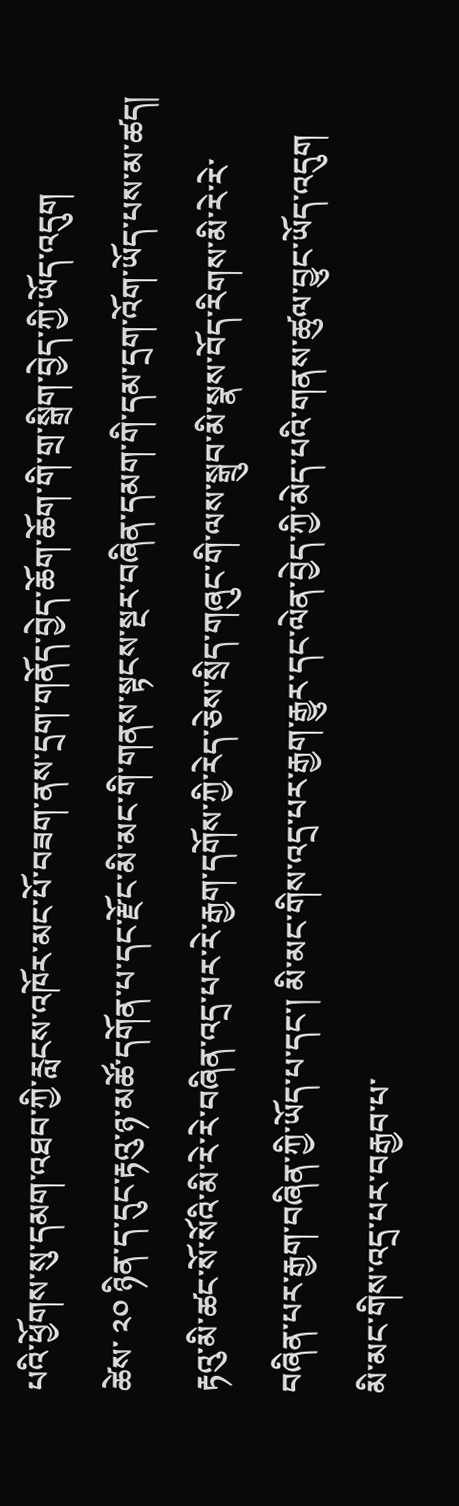པའི་ཕྱོགས་སུ་དམག་འཐབ་ཀྱི་རླངས་འཁོར་མང་པོ་བཟག་ནས་དྲག་གནོད་བྱེད་ཆོག་ཆོག་གི་གྲ་སྒྲིག་བྱེད་ཀྱི་ཡོད་འདུག
ཚེས་ ༢༠ ཉིན་ད་དུང་རྟའུ་ཉ་མཚོ་དགོན་པ་དང་རྫོང་མི་མང་གི་གནས་སྟངས་སྔར་བཞིན་དམག་གི་དམ་དྲག་འོག་ཡོད་པས་མ་ཚད། རྟའུ་མི་ཚང་སོ་སོའི་མི་རེ་རེ་བཞིན་འདྲ་པར་རེ་རྒྱག་དགོས་ཀྱི་རེད་ཅེས་སྲིད་གཞུང་གི་ལས་སྒྲུབ་མི་སྣས་བོད་རིགས་མི་རེ་རེ་བཞིན་པར་རྒྱག་བཞིན་ཀྱི་ཡོད་པ་དང་། མི་མང་གིས་འདྲ་པར་རྒྱག་རྒྱུར་དང་ལེན་བྱེད་ཀྱི་མེད་པའི་གནས་ཚུལ་བྱུང་ཡོད་འདུག
མི་མང་གིས་འདྲ་པར་བརྒྱབ་པ་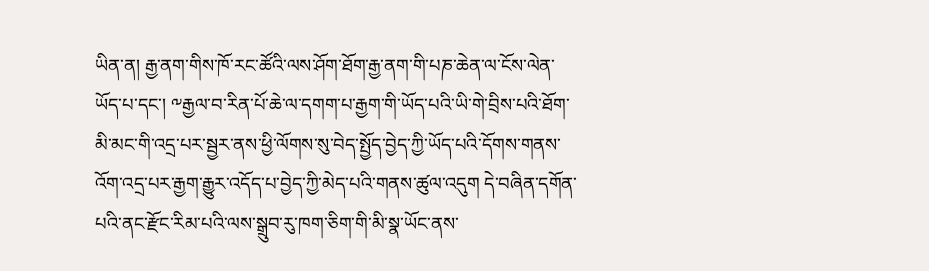ཡིན་ན། རྒྱ་ནག་གིས་ཁོ་རང་ཚོའི་ལས་ཤོག་ཐོག་རྒྱ་ནག་གི་པཎ་ཆེན་ལ་ངོས་ལེན་ཡོད་པ་དང་། ༸རྒྱལ་བ་རིན་པོ་ཆེ་ལ་དགག་པ་རྒྱག་གི་ཡོད་པའི་ཡི་གེ་བྲིས་པའི་ཐོག་མི་མང་གི་འདྲ་པར་སྦྱར་ནས་ཕྱི་ལོགས་སུ་བེད་སྤྱོད་བྱེད་ཀྱི་ཡོད་པའི་དོགས་གནས་འོག་འདྲ་པར་རྒྱག་རྒྱུར་འདོད་པ་བྱེད་ཀྱི་མེད་པའི་གནས་ཚུལ་འདུག དེ་བཞིན་དགོན་པའི་ནང་རྫོང་རིམ་པའི་ལས་སྒྲུབ་རུ་ཁག་ཅིག་གི་མི་སྣ་ཡོང་ནས་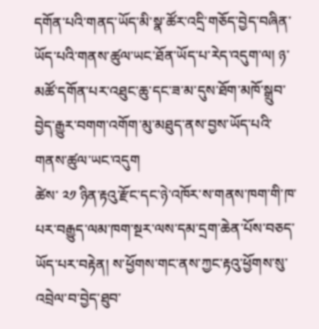དགོན་པའི་གནད་ཡོད་མི་སྣ་ཚོར་འདྲི་གཅོད་བྱེད་བཞིན་ཡོད་པའི་གནས་ཚུལ་ཡང་ཐོན་ཡོད་པ་རེད་འདུག་ལ། ཉ་མཚོ་དགོན་པར་འཐུང་ཆུ་དང་ཟ་མ་དུས་ཐོག་མཁོ་སྒྲུབ་བྱེད་རྒྱུར་བགག་འགོག་མུ་མཐུད་ནས་བྱས་ཡོད་པའི་གནས་ཚུལ་ཡང་འདུག
ཚེས་ ༢༡ ཉིན་རྟའུ་རྫོང་དང་ཉེ་འཁོར་ས་གནས་ཁག་གི་ཁ་པར་བརྒྱུད་ལམ་ཁག་སྔར་ལས་དམ་དྲག་ཆེན་པོས་བཅད་ཡོད་པར་བརྟེན། ས་ཕྱོགས་གང་ནས་ཀྱང་རྟའུ་ཕྱོགས་སུ་འབྲེལ་བ་བྱེད་ཐུབ་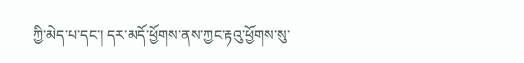ཀྱི་མེད་པ་དང་། དར་མདོ་ཕྱོགས་ནས་ཀྱང་རྟའུ་ཕྱོགས་སུ་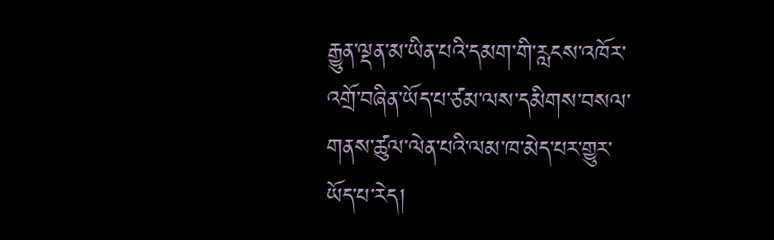རྒྱུན་ལྡན་མ་ཡིན་པའི་དམག་གི་རླངས་འཁོར་འགྲོ་བཞིན་ཡོད་པ་ཙམ་ལས་དམིགས་བསལ་གནས་ཚུལ་ལེན་པའི་ལམ་ཁ་མེད་པར་གྱུར་ཡོད་པ་རེད།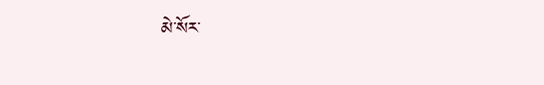མེ་སོར་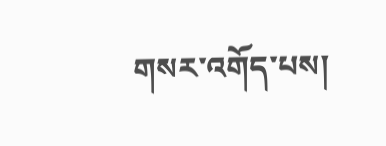གསར་འགོད་པས།